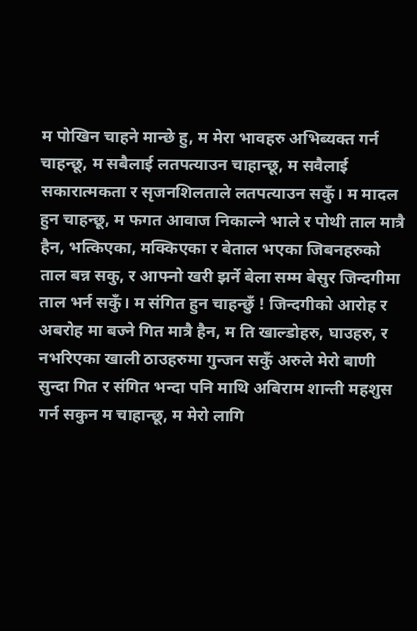म पोखिन चाहने मान्छे हु, म मेरा भावहरु अभिब्यक्त गर्न चाहन्छू, म सबैलाई लतपत्याउन चाहान्छू, म सवैलाई सकारात्मकता र सृजनशिलताले लतपत्याउन सकुँ। म मादल हुन चाहन्छू, म फगत आवाज निकाल्ने भाले र पोथी ताल मात्रै हैन, भत्किएका, मक्किएका र बेताल भएका जिबनहरुको ताल बन्न सकु, र आफ्नो खरी झर्ने बेला सम्म बेसुर जिन्दगीमा ताल भर्न सकुँ। म संगित हुन चाहन्छुँ ! जिन्दगीको आरोह र अबरोह मा बज्ने गित मात्रै हैन, म ति खाल्डोहरु, घाउहरु, र नभरिएका खाली ठाउहरुमा गुन्जन सकुँ अरुले मेरो बाणी सुन्दा गित र संगित भन्दा पनि माथि अबिराम शान्ती महशुस गर्न सकुन म चाहान्छू, म मेरो लागि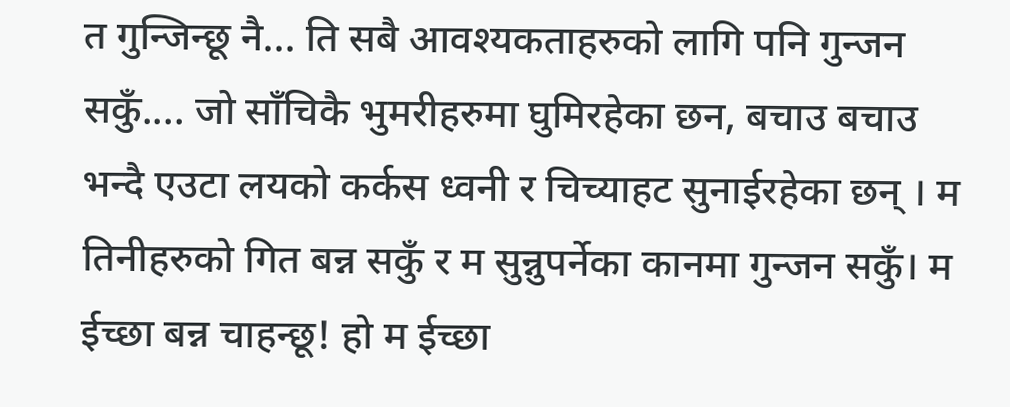त गुन्जिन्छू नै... ति सबै आवश्यकताहरुको लागि पनि गुन्जन सकुँ.... जो साँचिकै भुमरीहरुमा घुमिरहेका छन, बचाउ बचाउ भन्दै एउटा लयको कर्कस ध्वनी र चिच्याहट सुनाईरहेका छन् । म तिनीहरुको गित बन्न सकुँ र म सुन्नुपर्नेका कानमा गुन्जन सकुँ। म ईच्छा बन्न चाहन्छू! हो म ईच्छा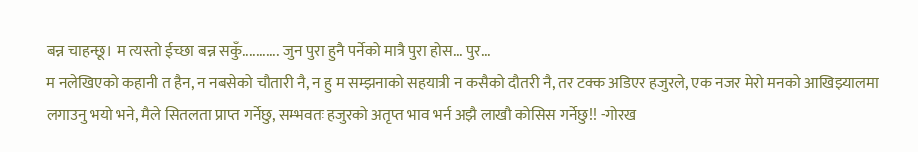बन्न चाहन्छू। म त्यस्तो ईच्छा बन्न सकुँ........... जुन पुरा हुनै पर्नेको मात्रै पुरा होस... पुर...
म नलेखिएको कहानी त हैन, न नबसेको चौतारी नै, न हु म सम्झनाको सहयात्री न कसैको दौतरी नै, तर टक्क अडिएर हजुरले, एक नजर मेरो मनको आखिझ्यालमा लगाउनु भयो भने, मैले सितलता प्राप्त गर्नेछु, सम्भवतः हजुरको अतृप्त भाव भर्न अझै लाखौ कोसिस गर्नेछु!! -गोरख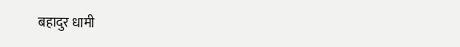बहादुर धामी